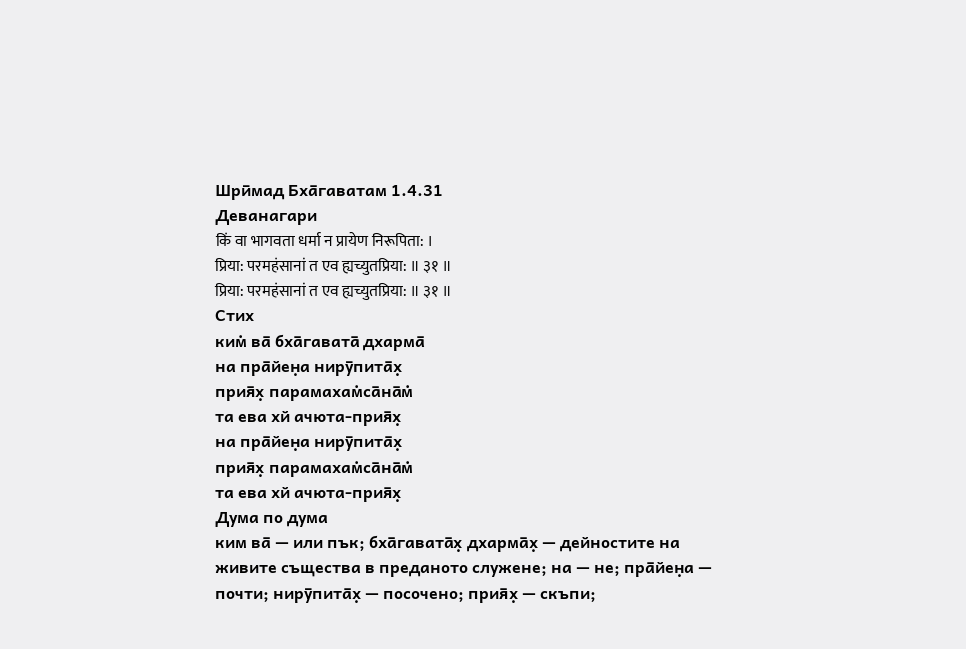Шрӣмад Бха̄гаватам 1.4.31
Деванагари
किं वा भागवता धर्मा न प्रायेण निरूपिता: ।
प्रिया: परमहंसानां त एव ह्यच्युतप्रिया: ॥ ३१ ॥
प्रिया: परमहंसानां त एव ह्यच्युतप्रिया: ॥ ३१ ॥
Стих
ким̇ ва̄ бха̄гавата̄ дхарма̄
на пра̄йен̣а нирӯпита̄х̣
прия̄х̣ парамахам̇са̄на̄м̇
та ева хй ачюта-прия̄х̣
на пра̄йен̣а нирӯпита̄х̣
прия̄х̣ парамахам̇са̄на̄м̇
та ева хй ачюта-прия̄х̣
Дума по дума
ким ва̄ — или пък; бха̄гавата̄х̣ дхарма̄х̣ — дейностите на живите същества в преданото служене; на — не; пра̄йен̣а — почти; нирӯпита̄х̣ — посочено; прия̄х̣ — скъпи;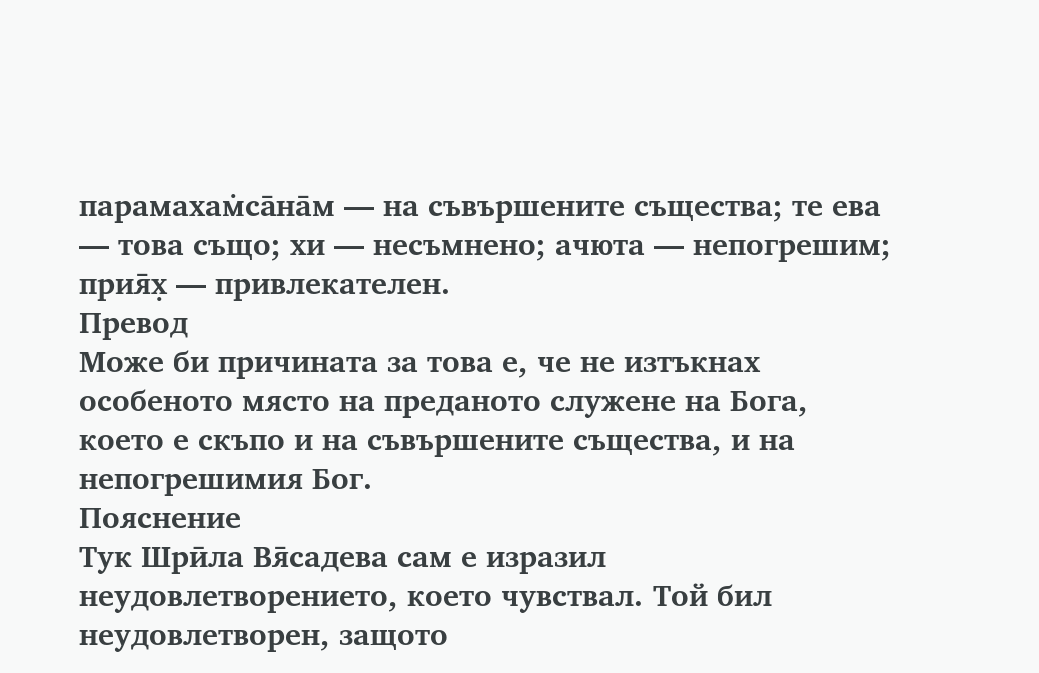парамахам̇са̄на̄м — на съвършените същества; те ева — това също; хи — несъмнено; ачюта — непогрешим; прия̄х̣ — привлекателен.
Превод
Може би причината за това е, че не изтъкнах особеното място на преданото служене на Бога, което е скъпо и на съвършените същества, и на непогрешимия Бог.
Пояснение
Тук Шрӣла Вя̄садева сам е изразил неудовлетворението, което чувствал. Той бил неудовлетворен, защото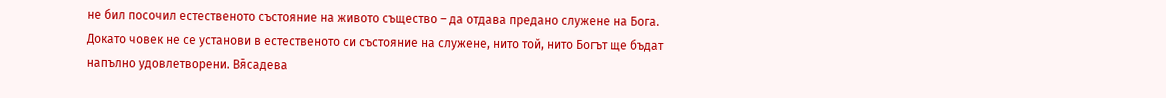не бил посочил естественото състояние на живото същество – да отдава предано служене на Бога. Докато човек не се установи в естественото си състояние на служене, нито той, нито Богът ще бъдат напълно удовлетворени. Вя̄садева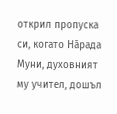открил пропуска си, когато На̄рада Муни, духовният му учител, дошъл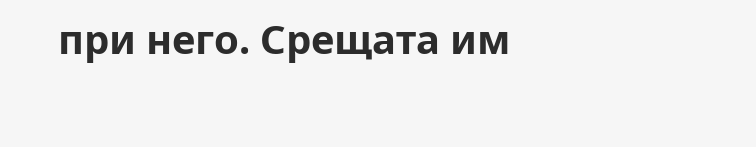при него. Срещата им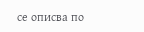се описва по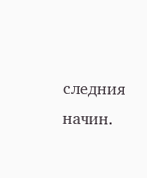следния начин.